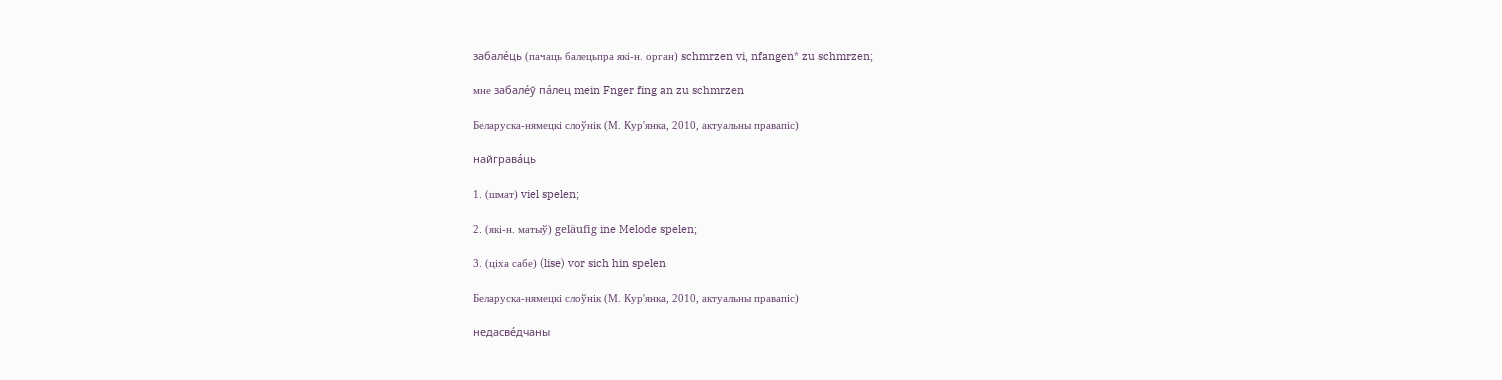забале́ць (пачаць балецьпра які-н. орган) schmrzen vi, nfangen* zu schmrzen;

мне забале́ў па́лец mein Fnger fing an zu schmrzen

Беларуска-нямецкі слоўнік (М. Кур'янка, 2010, актуальны правапіс)

найграва́ць

1. (шмат) viel spelen;

2. (які-н. матыў) geläufig ine Melode spelen;

3. (ціха сабе) (lise) vor sich hin spelen

Беларуска-нямецкі слоўнік (М. Кур'янка, 2010, актуальны правапіс)

недасве́дчаны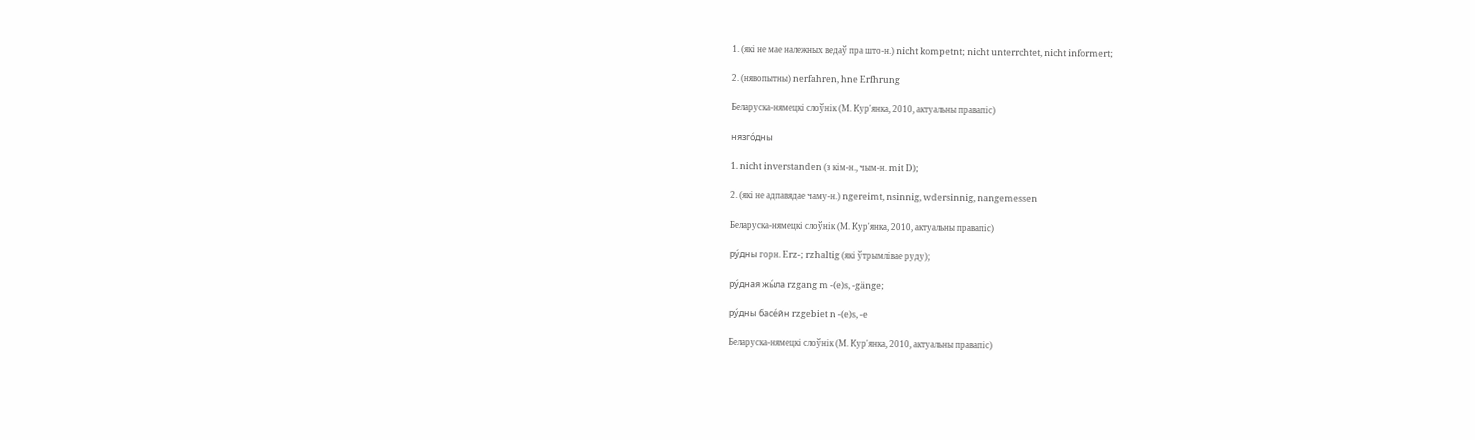1. (які не мае належных ведаў пра што-н.) nicht kompetnt; nicht unterrchtet, nicht informert;

2. (нявопытны) nerfahren, hne Erfhrung

Беларуска-нямецкі слоўнік (М. Кур'янка, 2010, актуальны правапіс)

нязго́дны

1. nicht inverstanden (з кім-н., чым-н. mit D);

2. (які не адпавядае чаму-н.) ngereimt, nsinnig, wdersinnig, nangemessen

Беларуска-нямецкі слоўнік (М. Кур'янка, 2010, актуальны правапіс)

ру́дны горн. Erz-; rzhaltig (які ўтрымлівае руду);

ру́дная жы́ла rzgang m -(e)s, -gänge;

ру́дны басе́йн rzgebiet n -(e)s, -e

Беларуска-нямецкі слоўнік (М. Кур'янка, 2010, актуальны правапіс)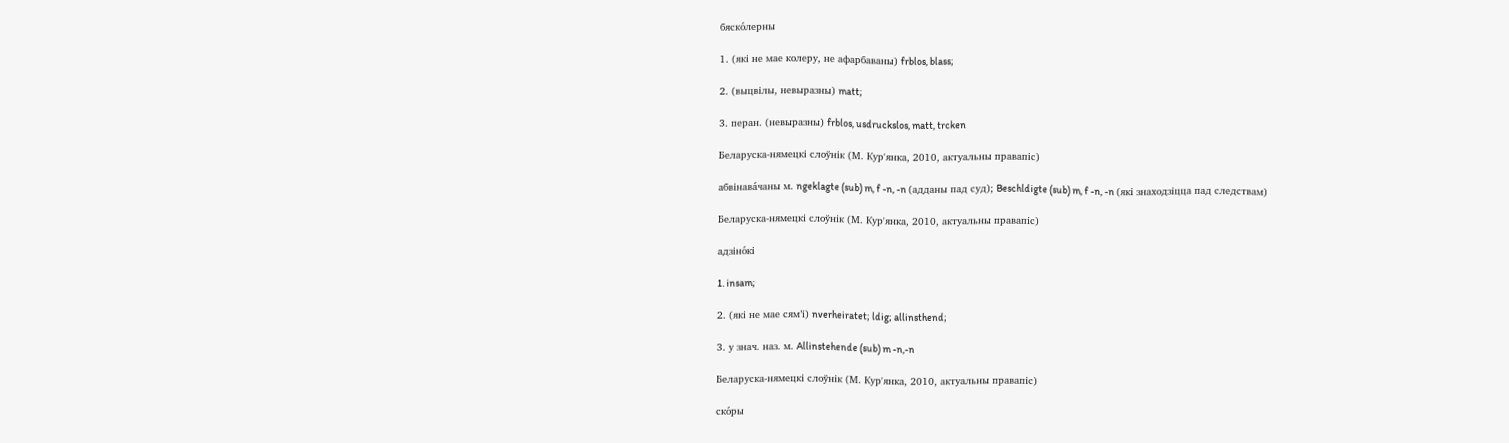бяско́лерны

1. (які не мае колеру, не афарбаваны) frblos, blass;

2. (выцвілы, невыразны) matt;

3. перан. (невыразны) frblos, usdruckslos, matt, trcken

Беларуска-нямецкі слоўнік (М. Кур'янка, 2010, актуальны правапіс)

абвінава́чаны м. ngeklagte (sub) m, f -n, -n (адданы пад суд); Beschldigte (sub) m, f -n, -n (які знаходзіцца пад следствам)

Беларуска-нямецкі слоўнік (М. Кур'янка, 2010, актуальны правапіс)

адзіно́кі

1. insam;

2. (які не мае сям’і) nverheiratet; ldig; allinsthend;

3. у знач. наз. м. Allinstehende (sub) m -n,-n

Беларуска-нямецкі слоўнік (М. Кур'янка, 2010, актуальны правапіс)

ско́ры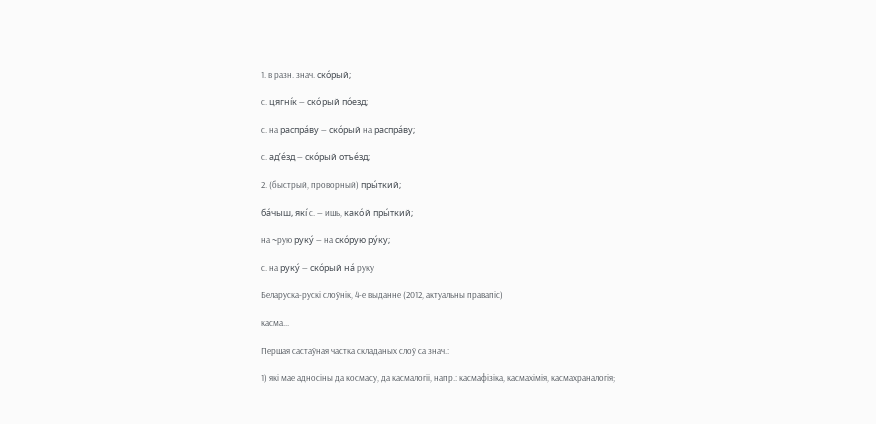1. в разн. знач. ско́рый;

с. цягні́к — ско́рый по́езд;

с. на распра́ву — ско́рый на распра́ву;

с. ад’е́зд — ско́рый отъе́зд;

2. (быстрый, проворный) пры́ткий;

ба́чыш, які́ с. — ишь, како́й пры́ткий;

на ~рую руку́ — на ско́рую ру́ку;

с. на руку́ — ско́рый на́ руку

Беларуска-рускі слоўнік, 4-е выданне (2012, актуальны правапіс)

касма...

Першая састаўная частка складаных слоў са знач.:

1) які мае адносіны да космасу, да касмалогіі, напр.: касмафізіка, касмахімія, касмахраналогія;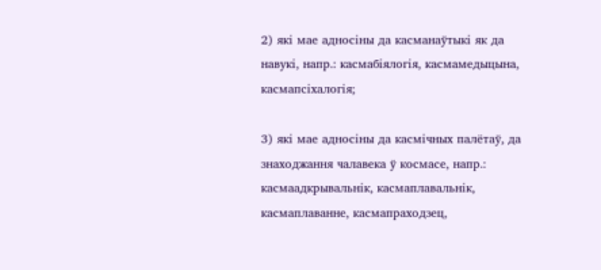2) які мае адносіны да касманаўтыкі як да навукі, напр.: касмабіялогія, касмамедыцына, касмапсіхалогія;

3) які мае адносіны да касмічных палётаў, да знаходжання чалавека ў космасе, напр.: касмаадкрывальнік, касмаплавальнік, касмаплаванне, касмапраходзец,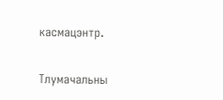касмацэнтр.

Тлумачальны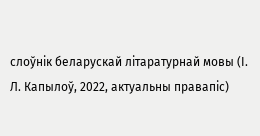слоўнік беларускай літаратурнай мовы (І. Л. Капылоў, 2022, актуальны правапіс)